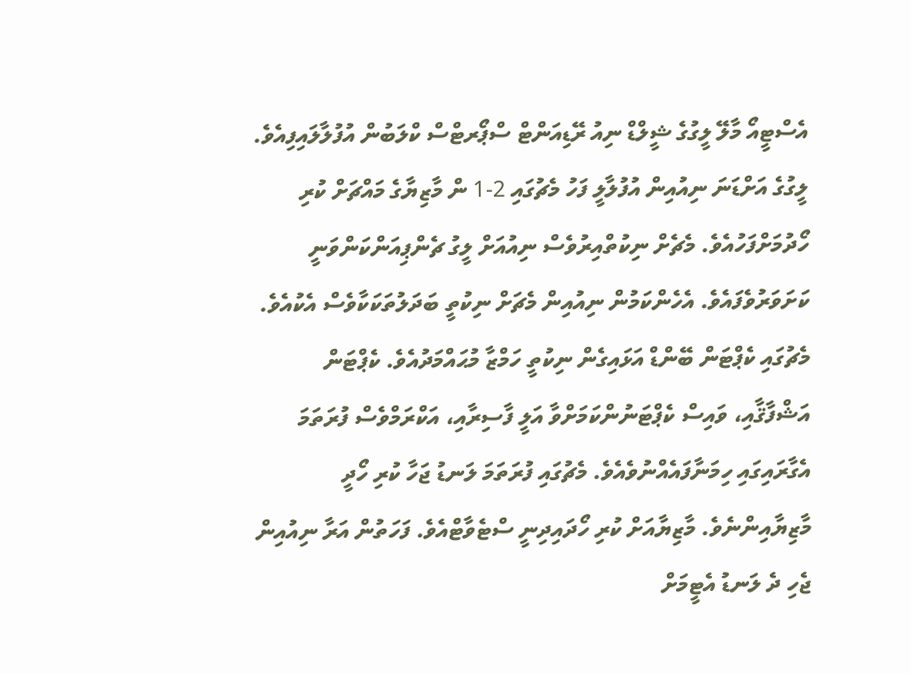އެސްޓީއޯ މާލޭ ލީގުގެ ޝީލްޑް ނިއު ރޭޑިއަންޓް ސްޕޯރޓްސް ކްލަބުން އުފުލާލައިފިއެވެ.
ލީގުގެ އަށްޑަނަ ނިއުއިން އުފުލާލީ ފަހު މެޗުގައި 2-1 ން މާޒިޔާގެ މައްޗަށް ކުރި ހޯދުމަށްފަހުއެވެ. މެޗެށް ނިކުތްއިރުވެސް ނިއުއަށް ލީގު ޗެންޕިއަންކަންވަނީ ކަށަވަރުވެފައެވެ. އެހެންކަމުން ނިއުއިން މެޗަށް ނިކުތީ ބަދަލުތަކަކާވެސް އެކުއެވެ. މެޗުގައި ކެޕްޓަން ބޭންޑް އަޅައިގެން ނިކުތީ ހަމްޒާ މުޙައްމަދުއެވެ. ކެޕްޓަން އަޝްފާޤާއި، ވައިސް ކެޕްޓަނުންކަމަށްވާ އަލީ ފާސިރާއި، އަކްރަމްވެސް ފުރަތަމަ އެގާރައިގައި ހިމަނާފައެއްނުވެއެވެ. މެޗުގައި ފުރަތަމަ ލަނޑު ޖަހާ ކުރި ހޯދީ މާޒިޔާއިންނެވެ. މާޒިޔާއަށް ކުރި ހޯދައިދިނީ ސްޓެވާޓްއެވެ. ފަހަތުން އަރާ ނިއުއިން ޖެހި ދެ ލަނޑު އެޓީމަށް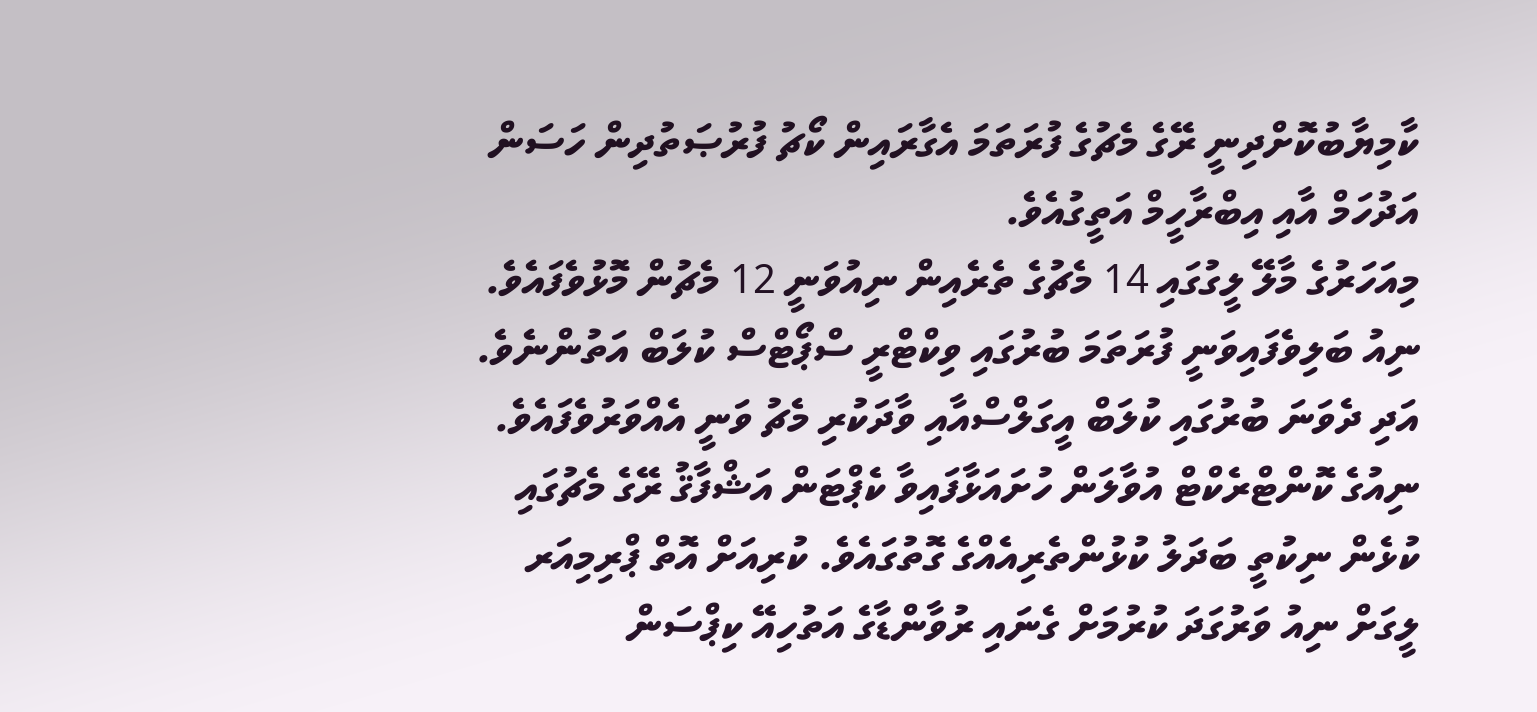ކާމިޔާބުކޮށްދިނީ ރޭގެ މެޗުގެ ފުރަތަމަ އެގާރައިން ކޯޗު ފުރުޞަތުދިން ހަސަން އަދުހަމް އާއި އިބްރާހީމް އަތީގުއެވެ.
މިއަހަރުގެ މާލޭ ލީގުގައި 14 މެޗުގެ ތެރެއިން ނިއުވަނީ 12 މެޗުން މޮޅުވެފައެވެ. ނިއު ބަލިވެފައިވަނީ ފުރަތަމަ ބުރުގައި ވިކްޓްރީ ސްޕޯޓްސް ކުލަބް އަތުންނެވެ. އަދި ދެވަނަ ބުރުގައި ކުލަބް އީގަލްސްއާއި ވާދަކުރި މެޗު ވަނީ އެއްވަރުވެފައެވެ. ނިއުގެ ކޮންޓްރެކްޓް އުވާލަން ހުށައަޅާފައިވާ ކެޕްޓަން އަޝްފާޤު ރޭގެ މެޗުގައި ކުޅެން ނިކުތީ ބަދަލު ކުޅުންތެރިއެއްގެ ގޮތުގައެވެ. ކުރިއަށް އޮތް ޕްރިމިއަރ ލީގަށް ނިއު ވަރުގަދަ ކުރުމަށް ގެނައި ރުވާންޑާގެ އަތުހިއޭ ކިޕްސަން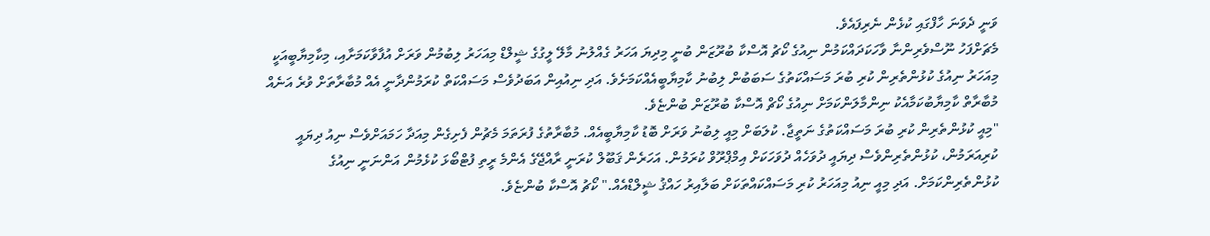ވަނީ ދެވަނަ ހާފްގައި ކުޅެން ނެރިފައެވެ.
މެޗަށްފަހު ނޫސްވެރިންނާ ވާހަކަދައްކަމުން ނިއުގެ ކޯޗު އޮސްކާ ބުރޫޒަން ބުނީ މިދިޔަ އަހަރު ގެއްލުނު މާލޭ ލީގުގެ ޝީލްޑް މިއަހަރު ލިބުމުން ވަރަށް އުފާވާކަމަށާއި، މިކާމިޔާބީއަކީ މިއަހަރު ނިއުގެ ކުޅުންތެރިން ކުރި ބުރަ މަސައްކަތުގެ ސަބަބުން ލިބުނު ކާމިޔާބީއެއްކަމަށެވެ. އަދި ނިއުއިން އަބަދުވެސް މަސައްކަތް ކުރަމުންދާނީ އެއް މުބާރާތަށް ވުރެ އަނެއް މުބާރާތް ކާމިޔާބުކަމާއެކު ނިންމާލަންކަމަށް ނިއުގެ ކޯޗް އޮސްކާ ބުރޫޒަން ބުންޏެވެ.
"މިއީ ކުޅުންތެރިން ކުރި ބުރަ މަސައްކަތުގެ ނަތީޖާ. ކުލަބަށް މިއީ ލިބުނު ވަރަށް ބޮޑު ކާމިޔާބީއެއް. މުބާރާތުގެ ފުރަތަމަ މެޗުން ފެށިގެން މިއަދާ ހަމައަށްވެސް ނިއު ދިޔައީ ކުރިއަރަމުން، ކުޅުންތެރިންވެސް ދިޔައީ ދުވަހެއް ދުވަހަކަށް އިމްޕްރޫވް ކުރަމުން. އަހަރެން ޤަބޫލް ކުރަނީ ރާއްޖޭގެ އެންމެ ރީތި ފުޓްބޯޅަ ކުޅެމުން އަންނަނީ ނިއުގެ ކުޅުންތެރިންކަމަށް. އަދި މިއީ ނިއު މިއަހަރު ކުރި މަސައްކައްތަކަށް ބަލާއިރު ހައްޤު ޝީލްޑްއެއް." ކޯޗު އޮސްކާ ބުންޏެވެ.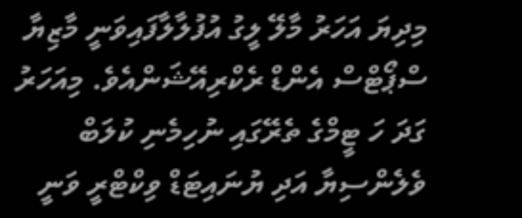މިދިޔަ އަހަރު މާލޭ ލީގު އުފުލާލާފައިވަނީ މާޒިޔާ ސްޕޯޓްސް އެންޑް ރެކްރިއޭޝަންއެވެ. މިއަހަރު ގަދަ ހަ ޓީމްގެ ތެރޭގައި ނުހިމެނި ކުލަބް ވެލެންސިޔާ އަދި ޔުނައިޓަޑް ވިކްޓްރީ ވަނީ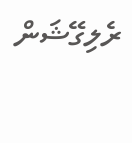ރެލިގޭޝަން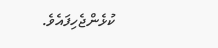ކުޅެންޖެހިފައެވެ.